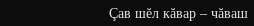Çав шĕл кăвар – чăваш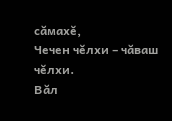сăмахĕ,
Чечен чĕлхи – чăваш чĕлхи.
Вăл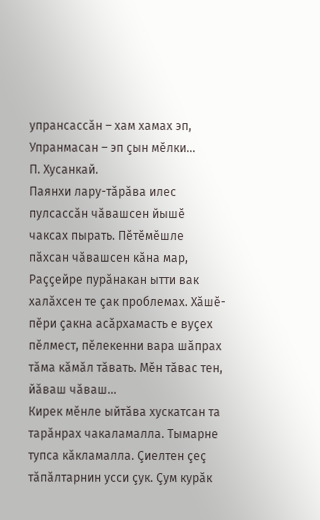упрансассăн – хам хамах эп,
Упранмасан – эп çын мĕлки...
П. Хусанкай.
Паянхи лару-тăрăва илес пулсассăн чăвашсен йышĕ чаксах пырать. Пĕтĕмĕшле пăхсан чăвашсен кăна мар, Раççейре пурăнакан ытти вак халăхсен те çак проблемах. Хăшĕ-пĕри çакна асăрхамасть е вуçех пĕлмест, пĕлекенни вара шăпрах тăма кăмăл тăвать. Мĕн тăвас тен, йăваш чăваш...
Кирек мĕнле ыйтăва хускатсан та тарăнрах чакаламалла. Тымарне тупса кăкламалла. Çиелтен çеç тăпăлтарнин усси çук. Çум курăк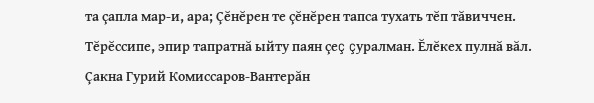та çапла мар-и, ара; Çĕнĕрен те çĕнĕрен тапса тухать тĕп тăвиччен. Тĕрĕссипе, эпир тапратнă ыйту паян çеç çуралман. Ĕлĕкех пулнă вăл. Çакна Гурий Комиссаров-Вантерăн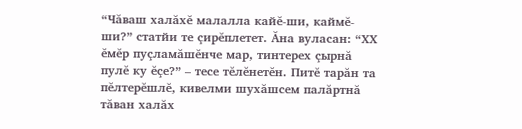“Чăваш халăхĕ малалла кайĕ-ши, каймĕ-ши?” статйи те çирĕплетет. Ăна вуласан: “ХХ ĕмĕр пуçламăшĕнче мар, тинтерех çырнă пулĕ ку ĕçе?” – тесе тĕлĕнетĕн. Питĕ тарăн та пĕлтерĕшлĕ, кивелми шухăшсем палăртнă тăван халăх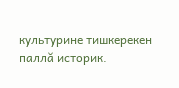культурине тишкерекен паллă историк.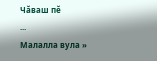Чăваш пĕ
...
Малалла вула »